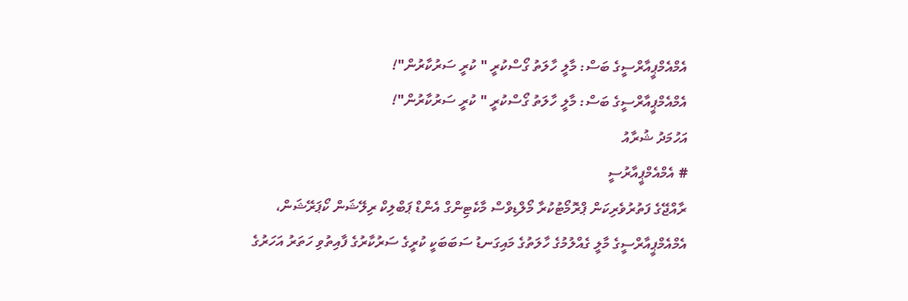އެމްއެމްޕީއާރްސީގެ ބަސް: މާލީ ހާލަތު ގޯސްކުރީ " ކުރީ ސަރުކާރުން"!
އެމްއެމްޕީއާރްސީގެ ބަސް: މާލީ ހާލަތު ގޯސްކުރީ " ކުރީ ސަރުކާރުން"!
އަހުމަދު ޝުރާއު
# އެމްއެމްޕީއާރުސީ
ރާއްޖޭގެ ފަތުރުވެރިކަން ޕްރޮމޯޓުކުރާ މޯލްޑިވްސް މާކެޓިންގް އެންޑް ޕަބްލިކް ރިލޭޝަން ކޯޕަރޭޝަން، އެމްއެމްޕީއާރްސީގެ މާލީ ގެއްލުމުގެ ހާލަތުގެ މައިގަނޑު ސަބަބަކީ ކުރީގެ ސަރުކާރުގެ ފާއިތުވި ހަތަރު އަހަރުގެ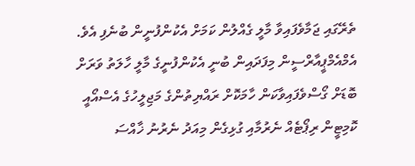ތެރޭގައި ޖަމާވެފައިވާ މާލީ ގެއްލުން ކަމަށް އެކުންފުނީން ބުނެފި އެވެ.
އެމްއެމްޕީއާރްސީން މިފަދައިން ބުނީ އެކުންފުނީގެ މާލީ ހާލަތު ވަރަށް ބޮޑަށް ގޯސްވެފައިވާކަން ހާމަކޮށް ރައްޔިތުންގެ މަޖިލީހުގެ އެސްއޯއީ ކޮމިޓީން ރިޕޯޓެއް ނެރުމާއި ގުޅިގެން މިއަދު ނެރުނު ޚާއްސަ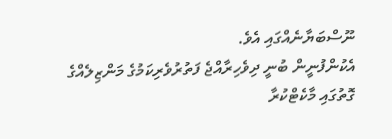ނޫސްބަޔާނެއްގައި އެވެ.
އެކުންފުނީން ބުނީ ދިވެހިރާއްޖެ ފަތުރުވެރިކަމުގެ މަންޒިލެއްގެ ގޮތުގައި މާކެޓްކުރާ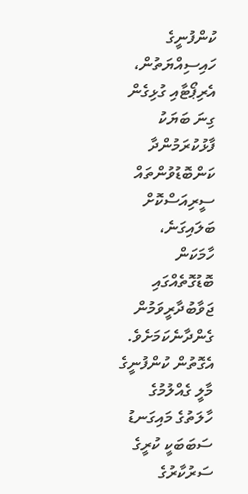ކުންފުނީގެ ހައިސިއްޔަތުން، އެރިޕޯޓާއި ގުޅިގެން ގިނަ ބަޔަކު ފާޅުކުރަމުންދާ ކަންބޮޑުވުންތައް ސީރިއަސްކޮށް ބަލައިގަނެ، ހާމަކަން ބޮޑުގޮތެއްގައި ޖަވާބުދާރީވަމުން ގެންދާނެކަމަށެވެ. އެގޮތުން ކުންފުނީގެ މާލީ ގެއްލުމުގެ ހާލަތުގެ މައިގަނޑު ސަބަބަކީ ކުރީގެ ސަރުކާރުގެ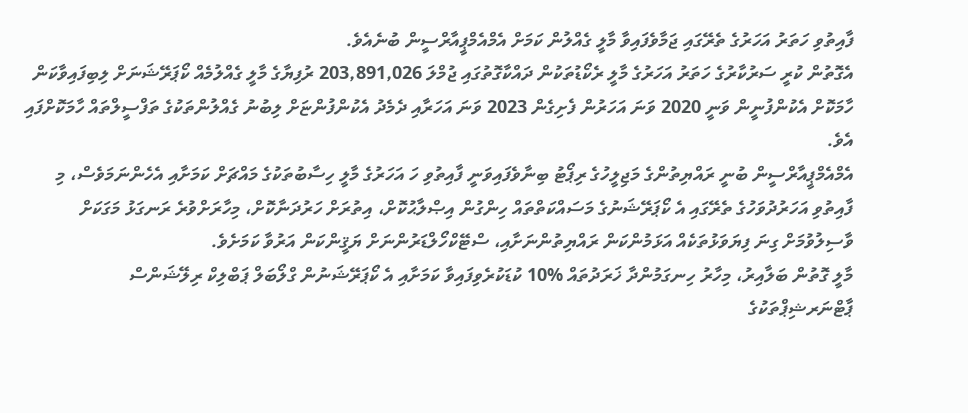ފާއިތުވި ހަތަރު އަހަރުގެ ތެރޭގައި ޖަމާވެފައިވާ މާލީ ގެއްލުން ކަމަށް އެމްއެމްޕީއާރްސީން ބުނެއެވެ.
އެގޮތުން ކުރީ ސަރުކާރުގެ ހަތަރު އަހަރުގެ މާލީ ރެކޯޑުތަކުން ދައްކާގޮތުގައި ޖުމްލަ 203,891,026 ރުފިޔާގެ މާލީ ގެއްލުމެއް ކޯޕަރޭޝަނަށް ލިބިފައިވާކަން ހާމަކޮށް އެކުންފުނީން ވަނީ 2020 ވަނަ އަހަރުން ފެށިގެން 2023 ވަނަ އަހަރާއި ދެމެދު އެކުންފުންޏަށް ލިބުނު ގެއްލުންތަކުގެ ތަފްސީލްތައް ހާމަކޮށްފައި އެވެ.
އެމްއެމްޕީއާރްސީން ބުނީ ރައްޔިތުންގެ މަޖިލީހުގެ ރިޕޯޓު ބިނާވެފައިވަނީ ފާއިތުވި ހަ އަހަރުގެ މާލީ ހިސާބުތަކުގެ މައްޗަށް ކަމަށާއި އެހެންނަމަވެސް، މި ފާއިތުވި އަހަރުދުވަހުގެ ތެރޭގައި އެ ކޯޕަރޭޝަނުގެ މަސައްކަތްތައް ހިންގުން އިޞްލާޙުކޮށް، އިތުރަށް ހަރުދަނާކޮށް، މިހާރަށްވުރެ ރަނގަޅު މަގަކަށް ވާސިލުވުމަށް ގިނަ ފިޔަވަޅުތަކެއް އަޅަމުންކަން ރައްޔިތުންނަށާއި، ސްޓޭކްހޯލްޑަރުންނަށް ޔަޤީންކަން އަރުވާ ކަމަށެވެ.
މާލީ ގޮތުން ބަލާއިރު، މިހާރު ހިނގަމުންދާ ޚަރަދުތައް %10 ކުޑަކުރެވިފައިވާ ކަމަށާއި އެ ކޯޕަރޭޝަނުން ގްލޯބަލް ޕަބްލިކް ރިލޭޝަންސް ޕާޓްނަރޝިޕްތަކުގެ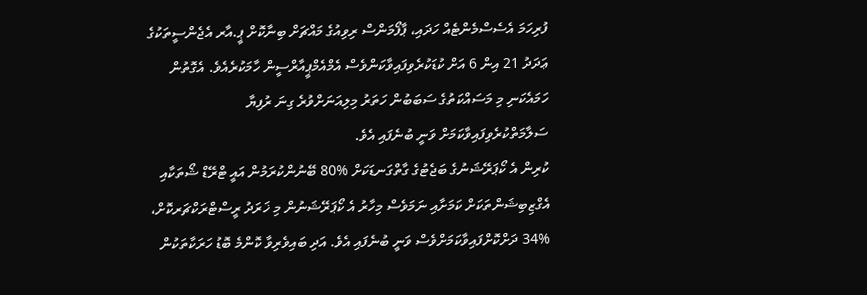ފުރިހަމަ އެސެސްމެންޓެއް ހަދައި، ޕާފޯމަންސް ރިވިއުގެ މައްޗަށް ބިނާކޮށް ޕީ.އާރ އެޖެންސީތަކުގެ ޢަދަދު 21 އިން 6 އަށް ކުޑަކުރެވިފައިވާކަންވެސް އެމްއެމްޕީއާރްސީން ހާމަކުރެއެވެ. އެގޮތުން ހަމައެކަނި މި މަސައްކަތުގެ ސަބަބުން ހަތަރު މިލިއަނަށްވުރެ ގިނަ ރުފިޔާ ސަލާމަތްކުރެވިފައިވާކަމަށް ވަނީ ބުނެފައި އެވެ.
ކުރިން އެ ކޯޕަރޭޝަނުގެ ބަޖެޓުގެ ގާތްގަނޑަކަށް %80 ބޭނުންކުރަމުން އައީ ޓްރޭޑް ޝޯތަކާއި އެގްޒިބިޝަންތަކަށް ކަމަށާއި ނަމަވެސް މިހާރު އެ ކޯޕަރޭޝަނުން މި ޚަރަދު ރީސްޓްރަކްޗަރކޮށް، %34 ދަށްކޮށްފައިވާކަމަށްވެސް ވަނީ ބުނެފައި އެވެ. އަދި ބައިވެރިވާ ކޮންމެ ބޮޑު ހަރަކާތަކުން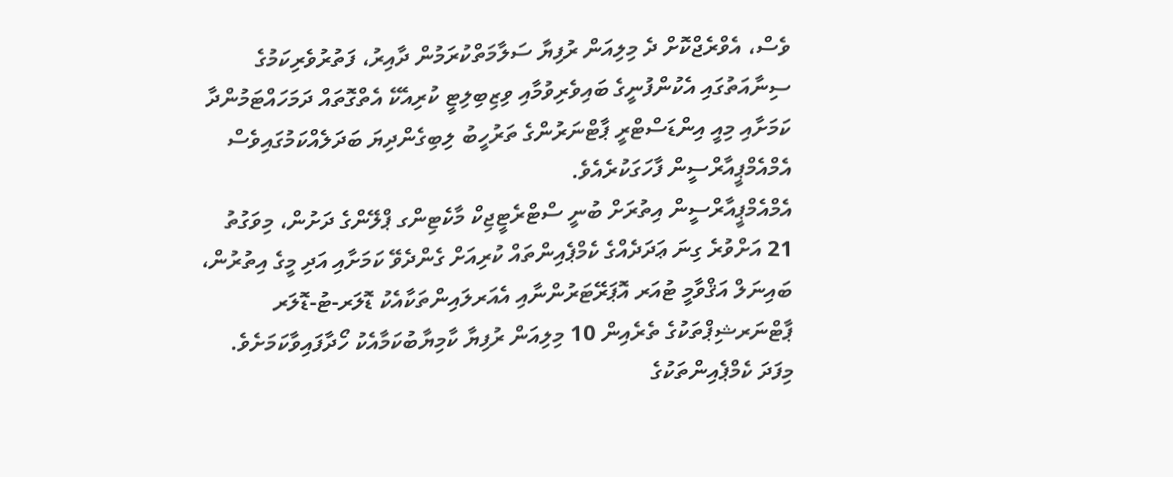ވެސް، އެވްރެޖްކޮށް ދެ މިލިއަން ރުފިޔާ ސަލާމަތްކުރަމުން ދާއިރު، ފަތުރުވެރިކަމުގެ ސިނާއަތުގައި އެކުންފުނީގެ ބައިވެރިވުމާއި ވިޒިބިލިޓީ ކުރިއެކޭ އެތްގޮތައް ދަމަހައްޓަމުންދާ ކަމަށާއި މިއީ އިންޑަސްޓްރީ ޕާޓްނަރުންގެ ތަރުހީބު ލިބިގެންދިޔަ ބަދަލެއްކަމުގައިވެސް އެމްއެމްޕީއާރްސީން ފާހަގަކުރެއެވެ.
އެމްއެމްޕީއާރްސީން އިތުރަށް ބުނީ ސްޓްރެޓީޖިކް މާކެޓިންގ ޕްލޭންގެ ދަށުން، މިވަގުތު 21 އަށްވުރެ ގިނަ ޢަދަދެއްގެ ކެމްޕެއިންތައް ކުރިއަށް ގެންދެވޭ ކަމަށާއި އަދި މީގެ އިތުރުން، ބައިނަލް އަޤްވާމީ ޓުއަރ އޮޕަރޭޓަރުންނާއި އެއަރލައިންތަކާއެކު ޑޮލަރ-ޓު-ޑޮލަރ ޕާޓްނަރޝިޕްތަކުގެ ތެރެއިން 10 މިލިއަން ރުފިޔާ ކާމިޔާބުކަމާއެކު ހޯދާފައިވާކަމަށެވެ. މިފަދަ ކެމްޕެއިންތަކުގެ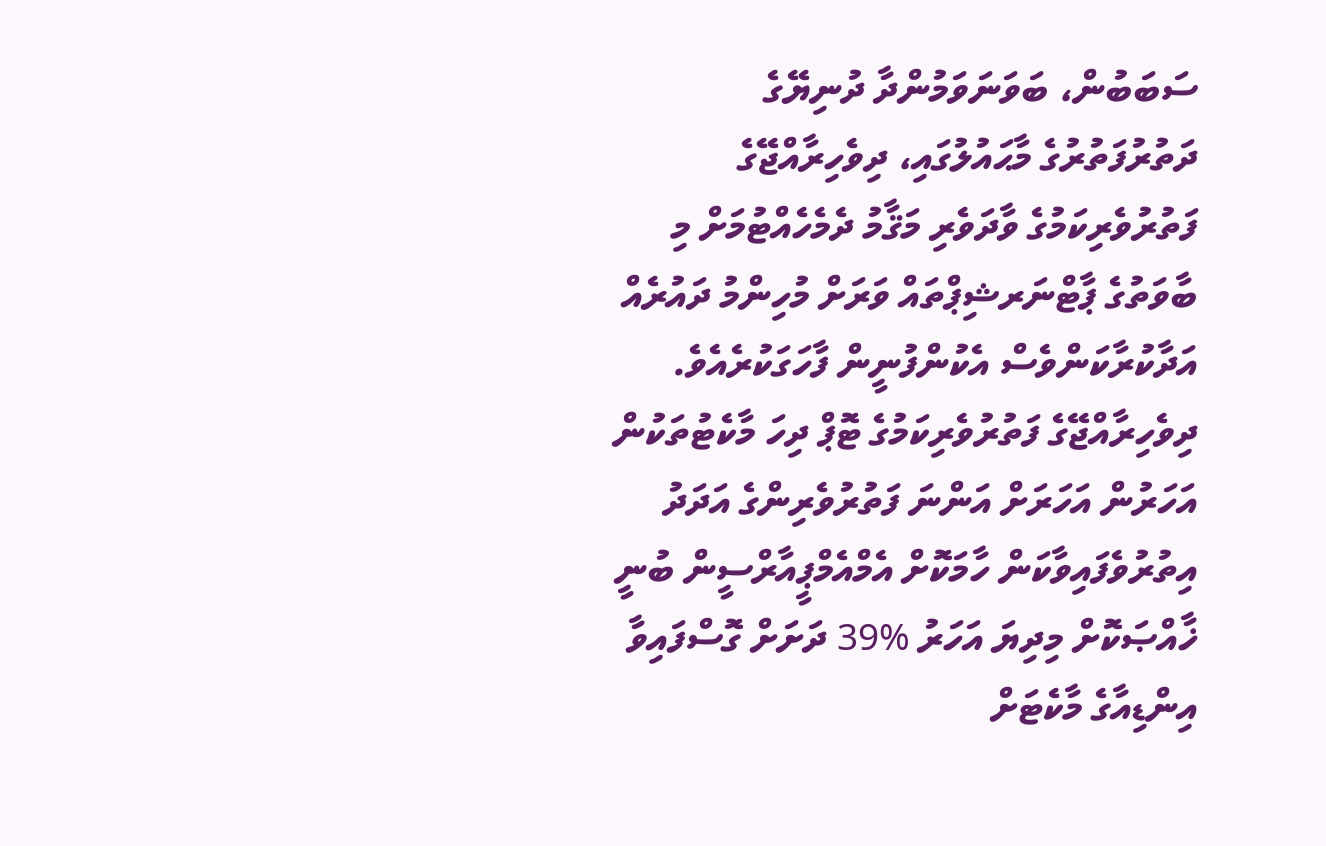ސަބަބުން، ބަވަނަވަމުންދާ ދުނިޔޭގެ ދަތުރުފަތުރުގެ މާޙައުލުގައި، ދިވެހިރާއްޖޭގެ ފަތުރުވެރިކަމުގެ ވާދަވެރި މަޤާމު ދެމެހެއްޓުމަށް މި ބާވަތުގެ ޕާޓްނަރޝިޕްތައް ވަރަށް މުހިންމު ދައުރެއް އަދާކުރާކަންވެސް އެކުންފުނީން ފާހަގަކުރެއެވެ.
ދިވެހިރާއްޖޭގެ ފަތުރުވެރިކަމުގެ ޓޮޕް ދިހަ މާކެޓުތަކުން އަހަރުން އަހަރަށް އަންނަ ފަތުރުވެރިންގެ އަދަދު އިތުރުވެފައިވާކަން ހާމަކޮށް އެމްއެމްޕީއާރްސީން ބުނީ ޚާއްޞަކޮށް މިދިޔަ އަހަރު %39 ދަށަށް ގޮސްފައިވާ އިންޑިއާގެ މާކެޓަށް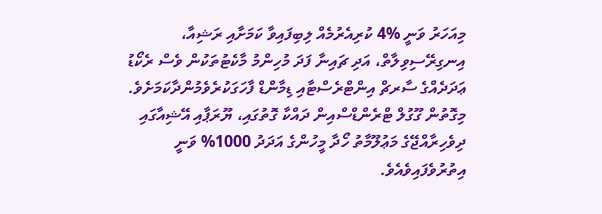މިއަހަރު ވަނީ %4 ކުރިއެރުމެއް ލިބިފައިވާ ކަމަށާއި ރަޝިއާ، އިނގިރޭސިވިލާތް، އަދި ޗައިނާ ފަދަ މުހިންމު މާކެޓުތަކުން ވެސް ރެކޯޑު ޢަދަދެއްގެ ސާރޗް އިންޓްރެސްޓާއި ޑިމާންޑް ފާހަގަކުރެވެމުންދާކަމަށެވެ. މިގޮތުން ގޫގުލް ޓްރެންޑްސްއިން ދައްކާ ގޮތުގައި، ޔޫރަޕާއި އޭޝިއާގައި ދިވެހިރާއްޖޭގެ މަޢުލޫމާތު ހޯދާ މީހުންގެ އަދަދު 1000% ވަނީ އިތުރުވެފައިވެއެވެ.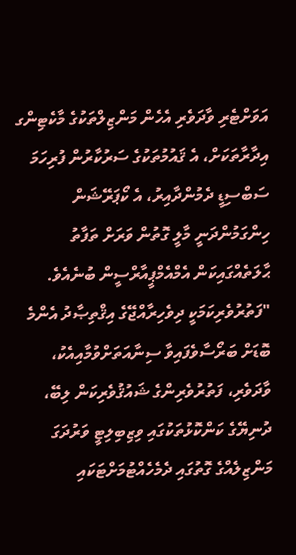އަވަށްޓެރި ވާދަވެރި އެހެން މަންޒިލްތަކުގެ މާކެޓިންގ އިދާރާތަކަށް، އެ ޤައުމުތަކުގެ ސަރުކާރުން ފުރިހަމަ ސަބްސިޑީ ދެމުންދާއިރު، އެ ކޯޕަރޭޝަން ހިންގަމުންދަނީ މާލީ ގޮތުން ވަރަށް ތަފާތު ޙާލަތެއްގައިކަން އެމްއެމްޕީއާރްސީން ބުނެއެވެ.
"ފަތުރުވެރިކަމަކީ ދިވެހިރާއްޖޭގެ އިޤްތިޞާދު އެންމެ ބޮޑަށް ބަރޯސާވެފައިވާ ސިނާއަތަށްވުމާއިއެކު، ވާދަވެރި، ފަތުރުވެރިންގެ ޝައުޤުވެރިކަން ލިބޭ، ދުނިޔޭގެ ކަންކޮޅުތަކުގައި ވިޒިބިލިޓީ ވަރުދަގަ މަންޒިލެއްގެ ގޮތުގައި ދެމެހެއްޓުމަށްޓަކައި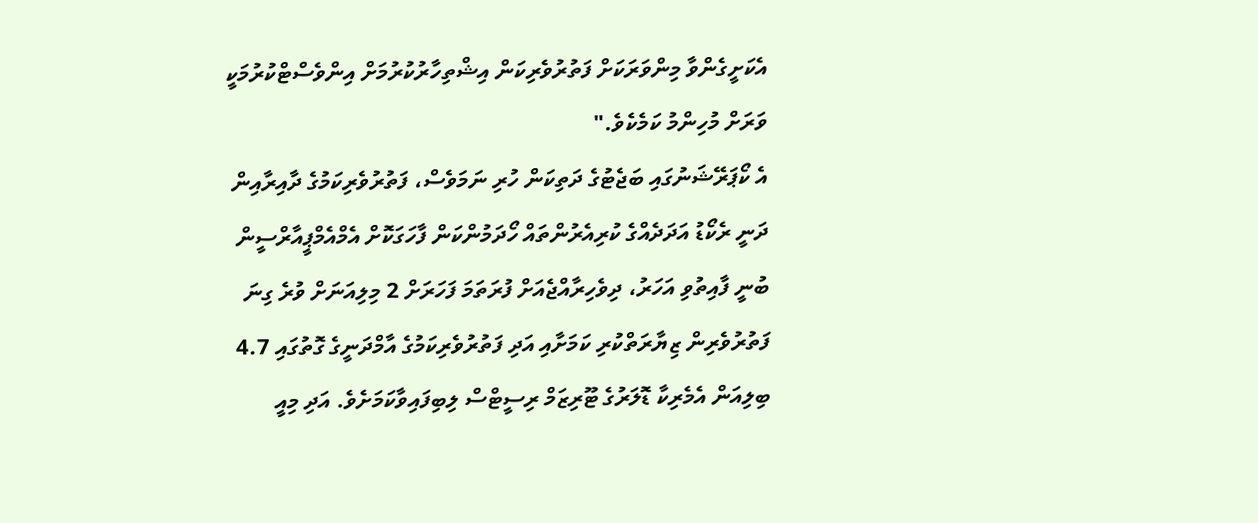އެކަށީގެންވާ މިންވަރަކަށް ފަތުރުވެރިކަން އިޝްތިހާރުކުރުމަށް އިންވެސްޓްކުރުމަކީ ވަރަށް މުހިންމު ކަމެކެވެ."
އެ ކޯޕަރޭޝަނުގައި ބަޖެޓުގެ ދަތިކަން ހުރި ނަމަވެސް، ފަތުރުވެރިކަމުގެ ދާއިރާއިން ދަނީ ރެކޯޑު އަދަދެއްގެ ކުރިއެރުންތައް ހޯދަމުންކަން ފާހަގަކޮށް އެމްއެމްޕީއާރްސީން ބުނީ ފާއިތުވި އަހަރު، ދިވެހިރާއްޖެއަށް ފުރަތަމަ ފަހަރަށް 2 މިލިއަނަށް ވުރެ ގިނަ ފަތުރުވެރިން ޒިޔާރަތްކުރި ކަމަށާއި އަދި ފަތުރުވެރިކަމުގެ އާމްދަނީގެ ގޮތުގައި 4.7 ބިލިއަން އެމެރިކާ ޑޮލަރުގެ ޓޫރިޒަމް ރިސީޓްސް ލިބިފައިވާކަމަށެވެ. އަދި މިއީ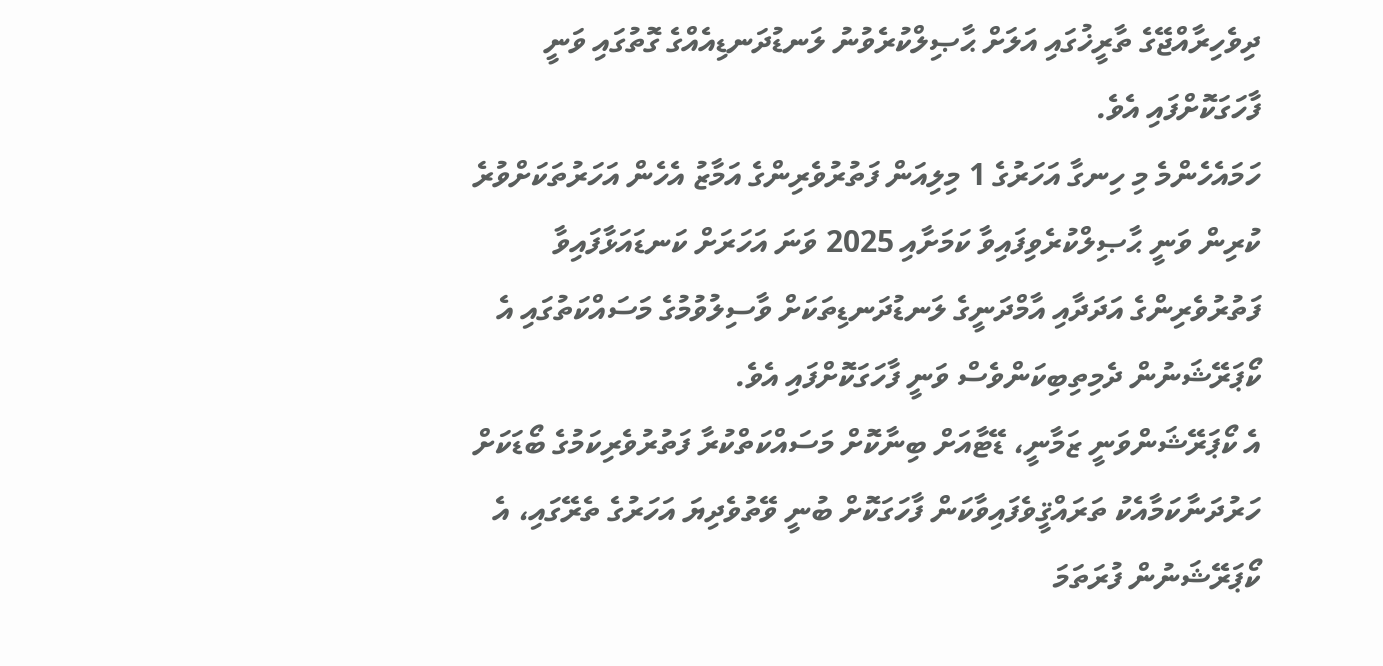ދިވެހިރާއްޖޭގެ ތާރީޚުގައި އަލަށް ޙާޞިލްކުރެވުނު ލަނޑުދަނޑިއެއްގެ ގޮތުގައި ވަނީ ފާހަގަކޮށްފައި އެވެ.
ހަމައެހެންމެ މި ހިނގާ އަހަރުގެ 1 މިލިއަން ފަތުރުވެރިންގެ އަމާޒު އެހެން އަހަރުތަކަށްވުރެ ކުރިން ވަނީ ޙާޞިލްކުރެވިފައިވާ ކަމަށާއި 2025 ވަނަ އަހަރަށް ކަނޑައަޅާފައިވާ ފަތުރުވެރިންގެ އަދަދާއި އާމްދަނީގެ ލަނޑުދަނޑިތަކަށް ވާސިލުވުމުގެ މަސައްކަތުގައި އެ ކޯޕަރޭޝަނުން ދެމިތިބިކަންވެސް ވަނީ ފާހަގަކޮށްފައި އެވެ.
އެ ކޯޕަރޭޝަންވަނީ ޒަމާނީ، ޑޭޓާއަށް ބިނާކޮށް މަސައްކަތްކުރާ ފަތުރުވެރިކަމުގެ ބޯޑަކަށް ހަރުދަނާކަމާއެކު ތަރައްޤީވެފައިވާކަން ފާހަގަކޮށް ބުނީ ވޭތުވެދިޔަ އަހަރުގެ ތެރޭގައި، އެ ކޯޕަރޭޝަނުން ފުރަތަމަ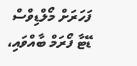ފަހަރަށް މޯލްޑިވްސް ޑޭޓާ ފޯރަމް ބާއްވައި،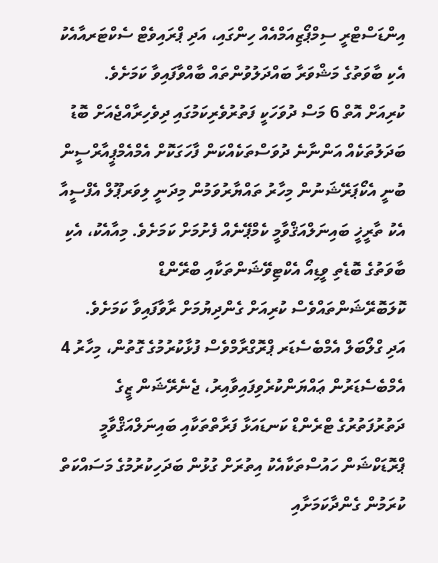އިންޑަސްޓްރީ ސިމްޕޯޒިއަމްއެއް ހިންގައި، އަދި ޕްރައިވެޓް ސެކްޓަރއާއެކު އެކި ބާވަތުގެ މަޝްވަރާ ބައްދަލުވުންތައް ބާއްވާފައިވާ ކަމަށެވެ.
ކުރިއަށް އޮތް 6 މަސް ދުވަހަކީ ފަތުރުވެރިކަމުގައި ދިވެހިރާއްޖެއަށް ބޮޑު ބަދަލުތަކެއް އަންނާނެ ދުވަސްތަކެއްކަން ފާހަގަކޮށް އެމްއެމްޕީއާރްސީން ބުނީ އެކޯޕަރޭޝަނުން މިހާރު ތައްޔާރުވަމުން މިދަނީ ލިވަރޕޫލް އެފްސީއާ އެކު ތާރީޚީ ބައިނަލްއަޤްވާމީ ކެމްޕޭނެއް ފެށުމަށް ކަމަށެވެ. މިއާއެކު، އެކި ބާވަތުގެ ބޮޑެތި ވީޑިއޯ އެކްޓިވޭޝަންތަކާއި ބްރޭންޑް ކޮލަބޮރޭޝަންތައްވެސް ކުރިއަށް ގެންދިޔުމަށް ރާވާފައިވާ ކަމަށެވެ.
އަދި ގްލޯބަލް އެމްބެސެޑަރ ޕްރޮގްރާމްވެސް ފުޅާކުރުމުގެ ގޮތުން، މިހާރު 4 އެމްބެސެޑަރުން ޢައްޔަންކުރެވިފައިވާއިރު، ޖެނެރޭޝަން ޒީގެ ދަތުރުފަތުރުގެ ޓްރެންޑް ކަނޑައަޅާ ފަރާތްތަކާއި ބައިނަލްއަޤްވާމީ ޕްރޮޑަކްޝަން ހައުސްތަކާއެކު އިތުރަށް ގުޅުން ބަދަހިކުރުމުގެ މަސައްކަތް ކުރަމުން ގެންދާކަމަށާއި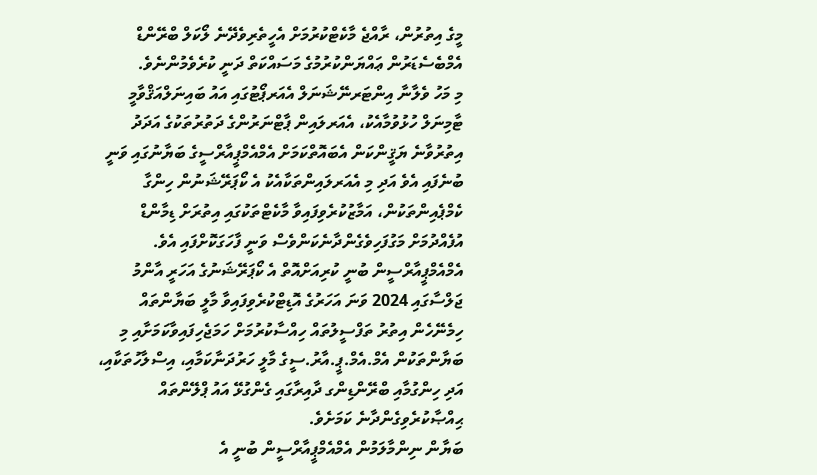މީގެ އިތުރުން، ރާއްޖެ މާކެޓްކުރުމަށް އެހީތެރިވެދޭނެ ލޯކަލް ބްރޭންޑް އެމްބެސެޑަރުން ޢައްޔަންކުރުމުގެ މަސައްކަތް ދަނީ ކުރެވެމުންނެވެ.
މި މަހު ވެލާނާ އިންޓަރނޭޝަނަލް އެއަރޕޯޓުގައި އައު ބައިނަލްއަޤްވާމީ ޓާމިނަލް ހުޅުވުމާއެކު، އެއަރލައިން ޕާޓްނަރުންގެ ދަތުރުތަކުގެ އަދަދު އިތުރުވާނެ ޔަޤީންކަން އެބައޮތްކަމަށް އެމްއެމްޕީއާރްސީގެ ބަޔާނުގައި ވަނީ ބުނެފައި އެވެ އަދި މި އެއަރލައިންތަކާއެކު އެ ކޯޕަރޭޝަނުން ހިންގާ ކެމްޕެއިންތަކުން، އަމާޒުކުރެވިފައިވާ މާކެޓްތަކުގައި އިތުރަށް ޑިމާންޑް އުފެއްދުމަށް މަގުފަހިވެގެންދާނެކަންވެސް ވަނީ ފާހަގަކޮށްފައި އެވެ.
އެމްއެމްޕީއާރްސީން ބުނީ ކުރިއަށްއޮތް އެ ކޯޕަރޭޝަނުގެ އަހަރީ އާންމު ޖަލްސާގައި 2024 ވަނަ އަހަރުގެ އޮޑިޓްކުރެވިފައިވާ މާލީ ބަޔާންތައް ހިމެނޭހެން އިތުރު ތަފްސީލުތައް ހިއްސާކުރުމަށް ހަމަޖެހިފައިވާކަމަށާއި މި ބަޔާންތަކުން އެމް.އެމް.ޕީ.އާރު.ސީގެ މާލީ ހަރުދަނާކަމާއި، އިސްލާހުތަކާއި، އަދި ހިންގުމާއި ބްރޭންޑިންގ ދާއިރާގައި ގެންގުޅޭ އައު ޕްލޭންތައް ޙިއްޞާކުރެވިގެންދާނެ ކަމަށެވެ.
ބަޔާން ނިންމާލަމުން އެމްއެމްޕީއާރްސީން ބުނީ އެ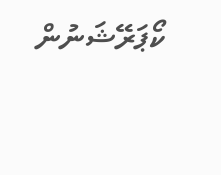ކޯޕަރޭޝަނުން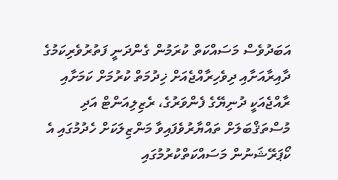އަބަދުވެސް މަސައްކަތް ކުރަމުން ގެންދަނީ ފަތުރުވެރިކަމުގެ ދާއިރާއަށާއި ދިވެހިރާއްޖެއަށް ޚިދުމަތް ކުރުމަށް ކަމަށާއި ރާއްޖެއަކީ ދުނިޔޭގެ ފެންވަރުގެ، ރެޒިލިއަންޓް އަދި މުސްތަޤްބަލަށް ތައްޔާރުވެފައިވާ މަންޒިލަކަށް ހެދުމުގައި އެ ކޯޕަރޭޝަނުން މަސައްކަތްކުރުމުގައި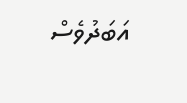އަބަދުވެސް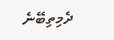ދެމިތިބޭނެ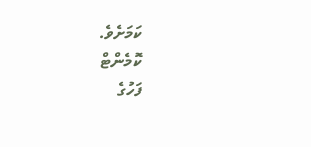ކަމަށެވެ.
ކޮމެންޓް
ފަހުގެ